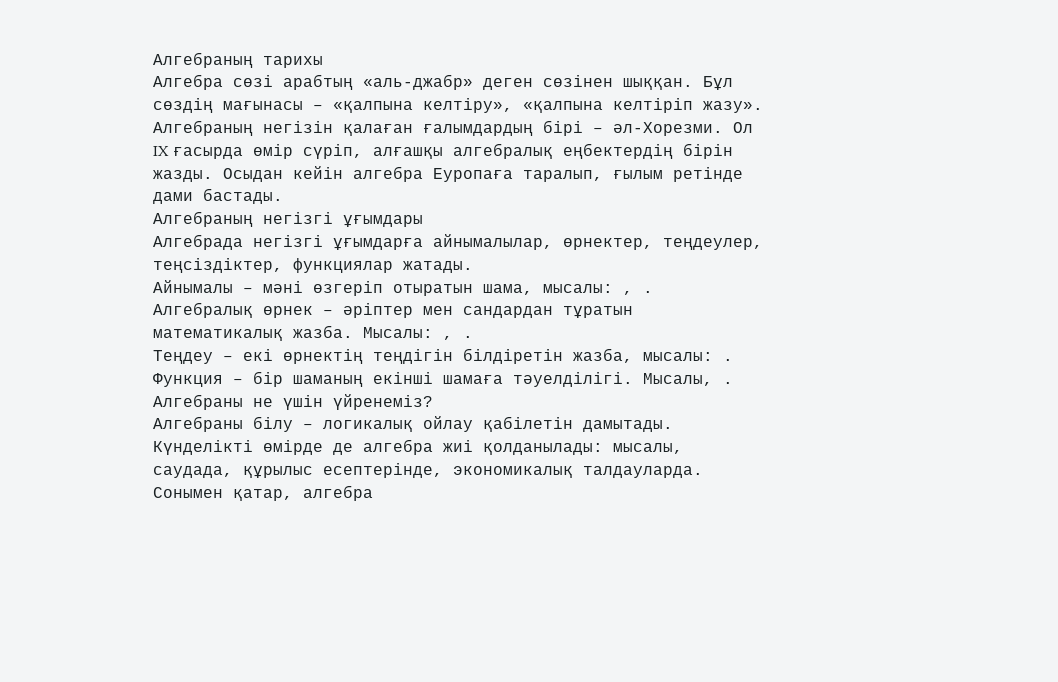Алгебраның тарихы
Алгебра сөзі арабтың «аль-джабр» деген сөзінен шыққан. Бұл сөздің мағынасы – «қалпына келтіру», «қалпына келтіріп жазу». Алгебраның негізін қалаған ғалымдардың бірі – әл-Хорезми. Ол IX ғасырда өмір сүріп, алғашқы алгебралық еңбектердің бірін жазды. Осыдан кейін алгебра Еуропаға таралып, ғылым ретінде дами бастады.
Алгебраның негізгі ұғымдары
Алгебрада негізгі ұғымдарға айнымалылар, өрнектер, теңдеулер, теңсіздіктер, функциялар жатады.
Айнымалы – мәні өзгеріп отыратын шама, мысалы: , .
Алгебралық өрнек – әріптер мен сандардан тұратын математикалық жазба. Мысалы: , .
Теңдеу – екі өрнектің теңдігін білдіретін жазба, мысалы: .
Функция – бір шаманың екінші шамаға тәуелділігі. Мысалы, .
Алгебраны не үшін үйренеміз?
Алгебраны білу – логикалық ойлау қабілетін дамытады. Күнделікті өмірде де алгебра жиі қолданылады: мысалы, саудада, құрылыс есептерінде, экономикалық талдауларда. Сонымен қатар, алгебра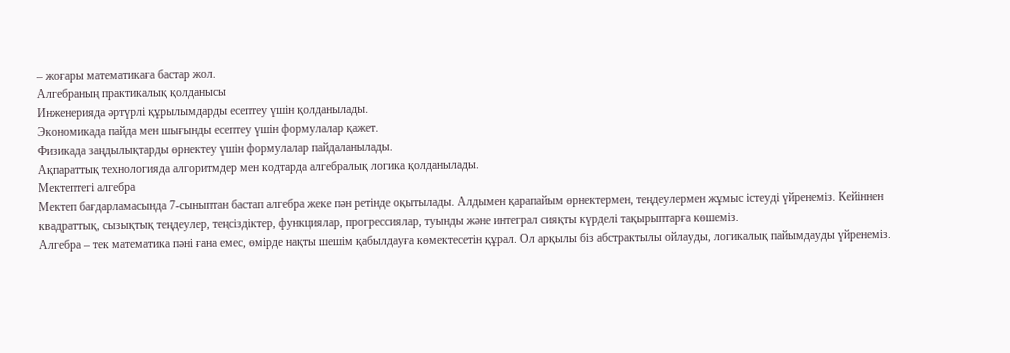– жоғары математикаға бастар жол.
Алгебраның практикалық қолданысы
Инженерияда әртүрлі құрылымдарды есептеу үшін қолданылады.
Экономикада пайда мен шығынды есептеу үшін формулалар қажет.
Физикада заңдылықтарды өрнектеу үшін формулалар пайдаланылады.
Ақпараттық технологияда алгоритмдер мен кодтарда алгебралық логика қолданылады.
Мектептегі алгебра
Мектеп бағдарламасында 7-сыныптан бастап алгебра жеке пән ретінде оқытылады. Алдымен қарапайым өрнектермен, теңдеулермен жұмыс істеуді үйренеміз. Кейіннен квадраттық, сызықтық теңдеулер, теңсіздіктер, функциялар, прогрессиялар, туынды және интеграл сияқты күрделі тақырыптарға көшеміз.
Алгебра – тек математика пәні ғана емес, өмірде нақты шешім қабылдауға көмектесетін құрал. Ол арқылы біз абстрактылы ойлауды, логикалық пайымдауды үйренеміз.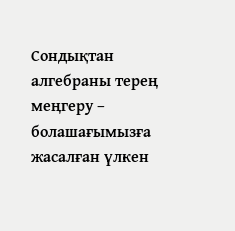Сондықтан алгебраны терең меңгеру – болашағымызға жасалған үлкен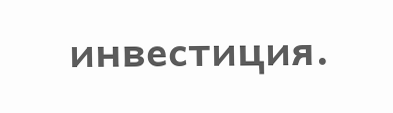инвестиция.